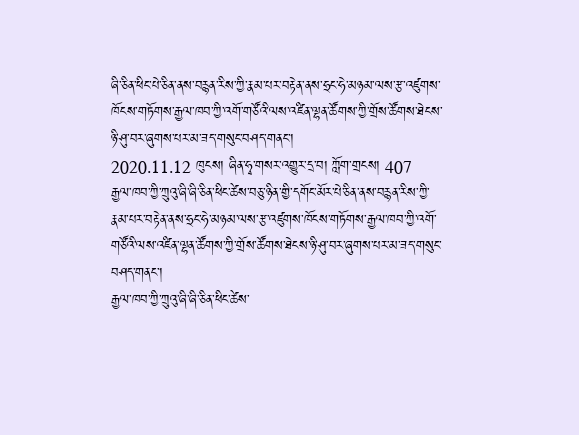ཞི་ཅིན་ཕིང་པེ་ཅིན་ནས་བརྙན་རིས་ཀྱི་རྣམ་པར་བརྟེན་ནས་ཧྲང་ཧེ་མཉམ་ལས་རྩ་འཛུགས་ཁོངས་གཏོགས་རྒྱལ་ཁབ་ཀྱི་འགོ་གཙོའི་ལས་འཛིན་ལྷན་ཚོགས་ཀྱི་གྲོས་ཚོགས་ཐེངས་ཉི་ཤུ་བར་ཞུགས་པར་མ་ཟད་གསུང་བཤད་གནང་།
2020.11.12 ཁུངས། ཞིན་ཧྭ་གསར་འགྱུར་དྲ་བ། ཀློག་གྲངས། 407
རྒྱལ་ཁབ་ཀྱི་ཀྲུའུ་ཞི་ཞི་ཅིན་ཕིང་ཚེས་བཅུ་ཉིན་གྱི་དགོང་མོར་པེ་ཅིན་ནས་བརྙན་རིས་ཀྱི་རྣམ་པར་བརྟེན་ནས་ཧྲང་ཧེ་མཉམ་ལས་རྩ་འཛུགས་ཁོངས་གཏོགས་རྒྱལ་ཁབ་ཀྱི་འགོ་གཙོའི་ལས་འཛིན་ལྷན་ཚོགས་ཀྱི་གྲོས་ཚོགས་ཐེངས་ཉི་ཤུ་བར་ཞུགས་པར་མ་ཟད་གསུང་བཤད་གནང་།
རྒྱལ་ཁབ་ཀྱི་ཀྲུའུ་ཞི་ཞི་ཅིན་ཕིང་ཚེས་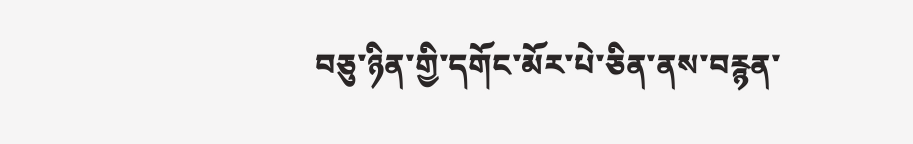བཅུ་ཉིན་གྱི་དགོང་མོར་པེ་ཅིན་ནས་བརྙན་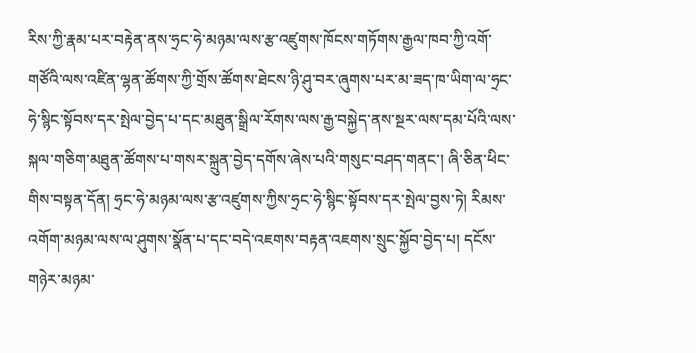རིས་ཀྱི་རྣམ་པར་བརྟེན་ནས་ཧྲང་ཧེ་མཉམ་ལས་རྩ་འཛུགས་ཁོངས་གཏོགས་རྒྱལ་ཁབ་ཀྱི་འགོ་གཙོའི་ལས་འཛིན་ལྷན་ཚོགས་ཀྱི་གྲོས་ཚོགས་ཐེངས་ཉི་ཤུ་བར་ཞུགས་པར་མ་ཟད་ཁ་ཡིག་ལ་ཧྲང་ཧེ་སྙིང་སྟོབས་དར་སྤེལ་བྱེད་པ་དང་མཐུན་སྒྲིལ་རོགས་ལས་རྒྱ་བསྐྱེད་ནས་སྔར་ལས་དམ་པོའི་ལས་སྐལ་གཅིག་མཐུན་ཚོགས་པ་གསར་སྐྲུན་བྱེད་དགོས་ཞེས་པའི་གསུང་བཤད་གནང་། ཞི་ཅིན་ཕིང་གིས་བསྟན་དོན། ཧྲང་ཧེ་མཉམ་ལས་རྩ་འཛུགས་ཀྱིས་ཧྲང་ཧེ་སྙིང་སྟོབས་དར་སྤེལ་བྱས་ཏེ། རིམས་འགོག་མཉམ་ལས་ལ་ཤུགས་སྣོན་པ་དང་བདེ་འཇགས་བརྟན་འཇགས་སྲུང་སྐྱོབ་བྱེད་པ། དངོས་གཉེར་མཉམ་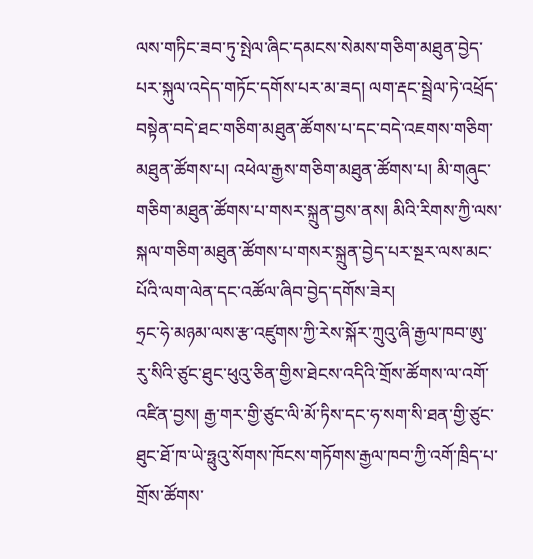ལས་གཏིང་ཟབ་ཏུ་སྤེལ་ཞིང་དམངས་སེམས་གཅིག་མཐུན་བྱེད་པར་སྐུལ་འདེད་གཏོང་དགོས་པར་མ་ཟད། ལག་རྡང་སྦྲེལ་ཏེ་འཕྲོད་བསྟེན་བདེ་ཐང་གཅིག་མཐུན་ཚོགས་པ་དང་བདེ་འཇགས་གཅིག་མཐུན་ཚོགས་པ། འཕེལ་རྒྱས་གཅིག་མཐུན་ཚོགས་པ། མི་གཞུང་གཅིག་མཐུན་ཚོགས་པ་གསར་སྐྲུན་བྱས་ནས། མིའི་རིགས་ཀྱི་ལས་སྐལ་གཅིག་མཐུན་ཚོགས་པ་གསར་སྐྲུན་བྱེད་པར་སྔར་ལས་མང་པོའི་ལག་ལེན་དང་འཚོལ་ཞིབ་བྱེད་དགོས་ཟེར།
ཧྲང་ཧེ་མཉམ་ལས་རྩ་འཛུགས་ཀྱི་རེས་སྐོར་ཀྲུའུ་ཞི་རྒྱལ་ཁབ་ཨུ་རུ་སིའི་ཙུང་ཐུང་ཕུའུ་ཅིན་གྱིས་ཐེངས་འདིའི་གྲོས་ཚོགས་ལ་འགོ་འཛིན་བྱས། རྒྱ་གར་གྱི་ཙུང་ལི་མོ་ཏིས་དང་ཧ་སག་སི་ཐན་གྱི་ཙུང་ཐུང་ཐོ་ཁ་ཡེ་ཧྥུའུ་སོགས་ཁོངས་གཏོགས་རྒྱལ་ཁབ་ཀྱི་འགོ་ཁྲིད་པ་གྲོས་ཚོགས་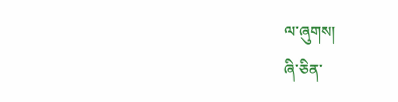ལ་ཞུགས།
ཞི་ཅིན་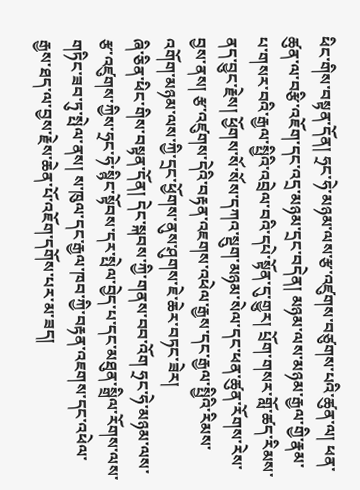ཕིང་གིས་བསྟན་དོན། ཧྲང་ཧེ་མཉམ་ལས་རྩ་འཛུགས་བཙུགས་པའི་ཚུན་ལ། ཕན་ཚུན་ལ་བརྩི་འཇོག་དང་འདྲ་མཉམ་དྲང་བདེན། མཉམ་ལས་མཉམ་རྒྱལ་གྱི་རྣམ་པ་གསར་བའི་རྒྱལ་སྤྱིའི་འབྲེལ་བའི་དཔེ་སྟོན་དུ་གྱུར། པྲོག་གསར་གློ་ཚད་རིམས་ནད་བྱུང་རྗེས། ཕྱོགས་སོ་སོས་དཀའ་སྡུག་མཉམ་སེལ་དང་ཕན་ཚུན་རོགས་རེས་བྱས་ནས། རྩ་འཛུགས་དེའི་བརྟན་འཇགས་འཕེལ་རྒྱས་དང་རྒྱལ་སྤྱིའི་རིམས་འགོག་མཉམ་ལས་ཀྱི་དྲང་ཕྱོགས་ནུས་ཤུགས་ཇེ་ཆེར་བཏང་ཟེར།
ཞི་ཅིན་ཕིང་གིས་བསྟན་དོན། དེང་སྐབས་ཀྱི་གནས་བབ་འོག ཧྲང་ཧེ་མཉམ་ལས་རྩ་འཛུགས་ཀྱིས་ཧྲང་ཧེ་སྙིང་སྟོབས་དར་སྤེལ་བྱེད་པ་དང་མཐུན་སྒྲིལ་རོགས་ལས་གཏིང་ཟབ་ཏུ་སྤེལ་ནས། ས་ཁུལ་དང་རྒྱལ་ཁབ་ཀྱི་བརྟན་འཇགས་དང་འཕེལ་རྒྱས་ཐད་ལ་བྱས་རྗེས་ཆེན་པོ་འཇོག་དགོས་པར་མ་ཟད།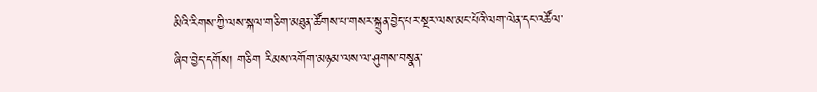མིའི་རིགས་ཀྱི་ལས་སྐལ་གཅིག་མཐུན་ཚོགས་པ་གསར་སྐྲུན་བྱེད་པར་སྔར་ལས་མང་པོའི་ལག་ལེན་དང་འཚོལ་ཞིབ་བྱེད་དགོས། གཅིག རིམས་འགོག་མཉམ་ལས་ལ་ཤུགས་བསྣན་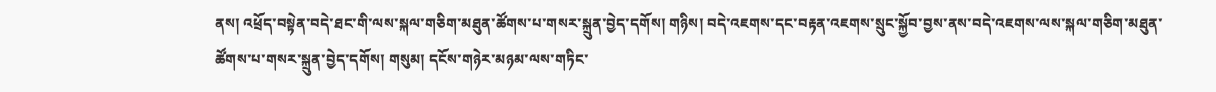ནས། འཕྲོད་བསྟེན་བདེ་ཐང་གི་ལས་སྐལ་གཅིག་མཐུན་ཚོགས་པ་གསར་སྐྲུན་བྱེད་དགོས། གཉིས། བདེ་འཇགས་དང་བརྟན་འཇགས་སྲུང་སྐྱོབ་བྱས་ནས་བདེ་འཇགས་ལས་སྐལ་གཅིག་མཐུན་ཚོགས་པ་གསར་སྐྲུན་བྱེད་དགོས། གསུམ། དངོས་གཉེར་མཉམ་ལས་གཏིང་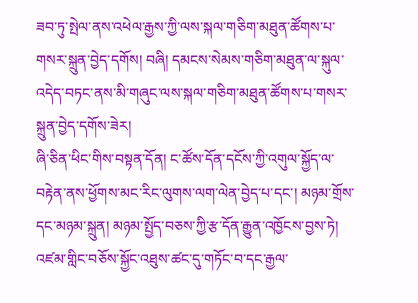ཟབ་ཏུ་སྤེལ་ནས་འཕེལ་རྒྱས་ཀྱི་ལས་སྐལ་གཅིག་མཐུན་ཚོགས་པ་གསར་སྐྲུན་བྱེད་དགོས། བཞི། དམངས་སེམས་གཅིག་མཐུན་ལ་སྐུལ་འདེད་བཏང་ནས་མི་གཞུང་ལས་སྐལ་གཅིག་མཐུན་ཚོགས་པ་གསར་སྐྲུན་བྱེད་དགོས་ཟེར།
ཞི་ཅིན་ཕིང་གིས་བསྟན་དོན། ང་ཚོས་དོན་དངོས་ཀྱི་འགུལ་སྐྱོད་ལ་བརྟེན་ནས་ཕྱོགས་མང་རིང་ལུགས་ལག་ལེན་བྱེད་པ་དང་། མཉམ་གྲོས་དང་མཉམ་སྐྲུན། མཉམ་སྤྱོད་བཅས་ཀྱི་རྩ་དོན་རྒྱུན་འཁྱོངས་བྱས་ཏེ། འཛམ་གླིང་བཅོས་སྐྱོང་འཐུས་ཚང་དུ་གཏོང་བ་དང་རྒྱལ་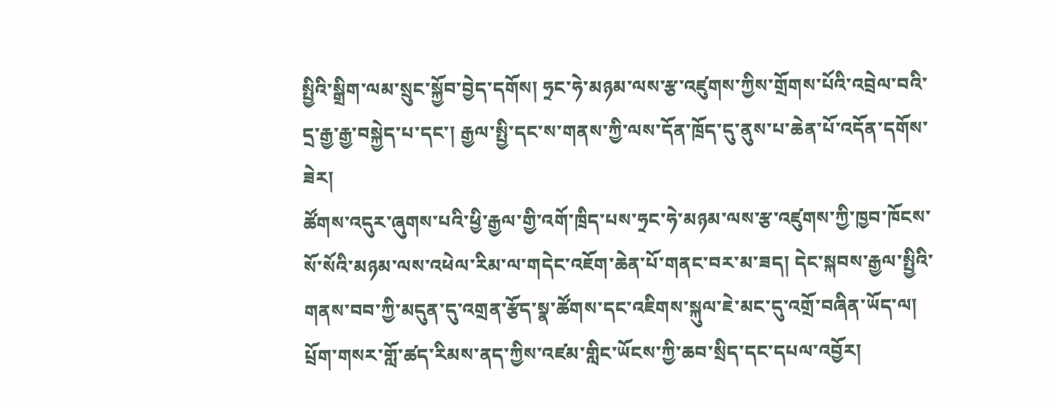སྤྱིའི་སྒྲིག་ལམ་སྲུང་སྐྱོབ་བྱེད་དགོས། ཧྲང་ཧེ་མཉམ་ལས་རྩ་འཛུགས་ཀྱིས་གྲོགས་པོའི་འབྲེལ་བའི་དྲ་རྒྱ་རྒྱ་བསྐྱེད་པ་དང་། རྒྱལ་སྤྱི་དང་ས་གནས་ཀྱི་ལས་དོན་ཁྲོད་དུ་ནུས་པ་ཆེན་པོ་འདོན་དགོས་ཟེར།
ཚོགས་འདུར་ཞུགས་པའི་ཕྱི་རྒྱལ་གྱི་འགོ་ཁྲིད་པས་ཧྲང་ཧེ་མཉམ་ལས་རྩ་འཛུགས་ཀྱི་ཁྱབ་ཁོངས་སོ་སོའི་མཉམ་ལས་འཕེལ་རིམ་ལ་གདེང་འཇོག་ཆེན་པོ་གནང་བར་མ་ཟད། དེང་སྐབས་རྒྱལ་སྤྱིའི་གནས་བབ་ཀྱི་མདུན་དུ་འགྲན་རྩོད་སྣ་ཚོགས་དང་འཇིགས་སྐུལ་ཇེ་མང་དུ་འགྲོ་བཞིན་ཡོད་ལ། པྲོག་གསར་གློ་ཚད་རིམས་ནད་ཀྱིས་འཛམ་གླིང་ཡོངས་ཀྱི་ཆབ་སྲིད་དང་དཔལ་འབྱོར།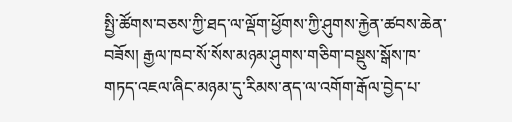སྤྱི་ཚོགས་བཅས་ཀྱི་ཐད་ལ་ལྡོག་ཕྱོགས་ཀྱི་ཤུགས་རྐྱེན་ཚབས་ཆེན་བཟོས། རྒྱལ་ཁབ་སོ་སོས་མཉམ་ཤུགས་གཅིག་བསྡུས་སྒོས་ཁ་གཏད་འཇལ་ཞིང་མཉམ་དུ་རིམས་ནད་ལ་འགོག་རྒོལ་བྱེད་པ་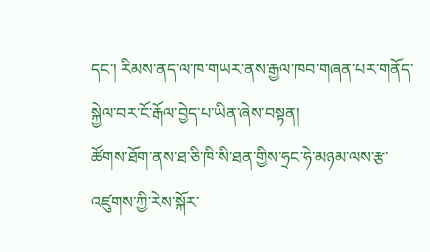དང་། རིམས་ནད་ལ་ཁ་གཡར་ནས་རྒྱལ་ཁབ་གཞན་པར་གནོད་སྐྱེལ་བར་ངོ་རྒོལ་བྱེད་པ་ཡིན་ཞེས་བསྟན།
ཚོགས་ཐོག་ནས་ཐ་ཅི་ཁི་སི་ཐན་གྱིས་ཧྲང་ཧེ་མཉམ་ལས་རྩ་འཛུགས་ཀྱི་རེས་སྐོར་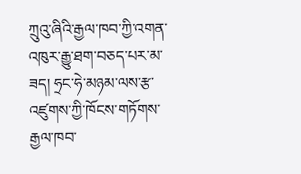ཀྲུའུ་ཞིའི་རྒྱལ་ཁབ་ཀྱི་འགན་འཁུར་རྒྱུ་ཐག་བཅད་པར་མ་ཟད། ཧྲང་ཧེ་མཉམ་ལས་རྩ་འཛུགས་ཀྱི་ཁོངས་གཏོགས་རྒྱལ་ཁབ་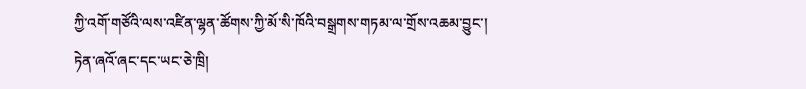ཀྱི་འགོ་གཙོའི་ལས་འཛིན་ལྷན་ཚོགས་ཀྱི་མོ་སི་ཁོའི་བསྒྲགས་གཏམ་ལ་གྲོས་འཆམ་བྱུང་།
ཏེན་ཞའོ་ཞང་དང་ཡང་ཅེ་ཁྲི།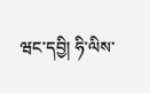ཝང་དབྱི། ཧི་ལིས་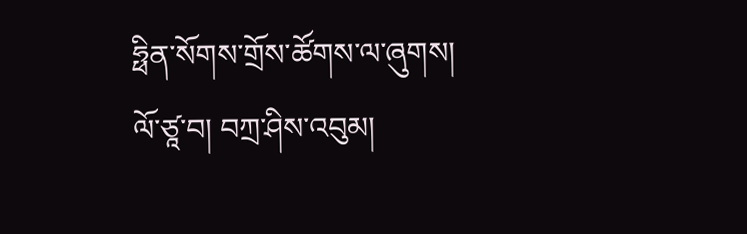ཧྥིན་སོགས་གྲོས་ཚོགས་ལ་ཞུགས།
ལོ་ཙཱ་བ། བཀྲ་ཤིས་འབུམ།